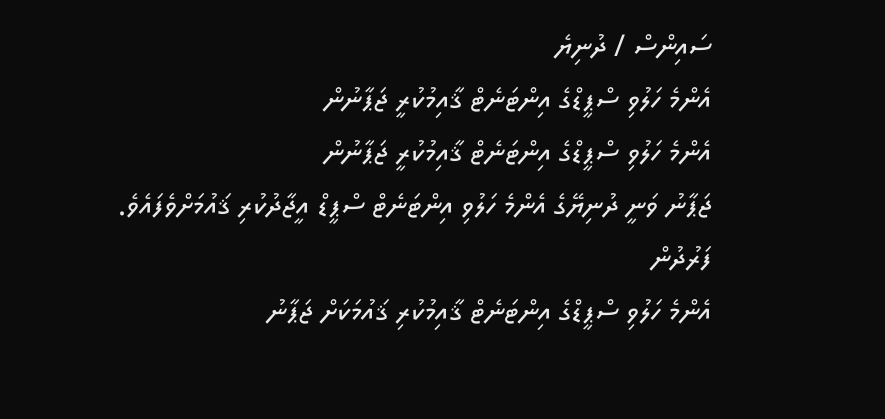ސައިންސް / ދުނިޔެ
އެންމެ ހަލުވި ސްޕީޑްގެ އިންޓަނެޓް ޤާއިމުކުރީ ޖަޕާނުން
އެންމެ ހަލުވި ސްޕީޑްގެ އިންޓަނެޓް ޤާއިމުކުރީ ޖަޕާނުން
ޖަޕާނު ވަނީ ދުނިޔޭގެ އެންމެ ހަލުވި އިންޓަނެޓް ސްޕީޑް އީޖާދުކުރި ޤައުމަށްވެފައެވެ.
ފަރުދުން
އެންމެ ހަލުވި ސްޕީޑްގެ އިންޓަނެޓް ޤާއިމުކުރި ޤައުމަކަށް ޖަޕާނު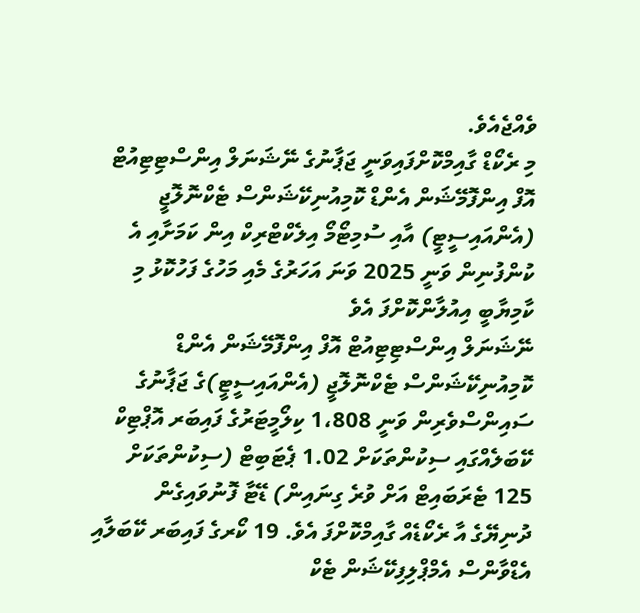ވެއްޖެއެވެ.
މި ރެކޯޑް ގާއިމްކޮށްފައިވަނީ ޖަޕާނުގެ ނޭޝަނަލް އިންސްޓިޓިއުޓް އޮފް އިންފޮމޭޝަން އެންޑް ކޮމިއުނިކޭޝަންސް ޓެކްނޮލޮޖީ (އެންއައިސީޓީ) އާއި ސުމިޓޯމޯ އިލެކްޓްރިކް އިން ކަމަށާއި އެ ކުންފުނިން ވަނީ 2025 ވަނަ އަހަރުގެ މެއި މަހުގެ ފަހުކޮޅު މި ކާމިޔާބީ އިއުލާންކޮށްފަ އެވެ
ނޭޝަނަލް އިންސްޓިޓިއުޓް އޮފް އިންފޮމޭޝަން އެންޑް ކޮމިއުނިކޭޝަންސް ޓެކްނޮލޮޖީ (އެންއައިސީޓީ)ގެ ޖަޕާނުގެ ސައިންސްވެރިން ވަނީ 1،808 ކިލޯމީޓަރުގެ ފައިބަރ އޮޕްޓިކް ކޭބަލެއްގައި ސިކުންތަކަށް 1.02 ޕެޓަބިޓް (ސިކުންތަކަށް 125 ޓެރަބައިޓް އަށް ވުރެ ގިނައިން) ޑޭޓާ ފޮނުވައިގެން ދުނިޔޭގެ އާ ރެކޯޑެއް ގާއިމްކޮށްފަ އެވެ. 19 ކޯރގެ ފައިބަރ ކޭބަލާއި އެޑްވާންސް އެމްޕްލިފިކޭޝަން ޓެކް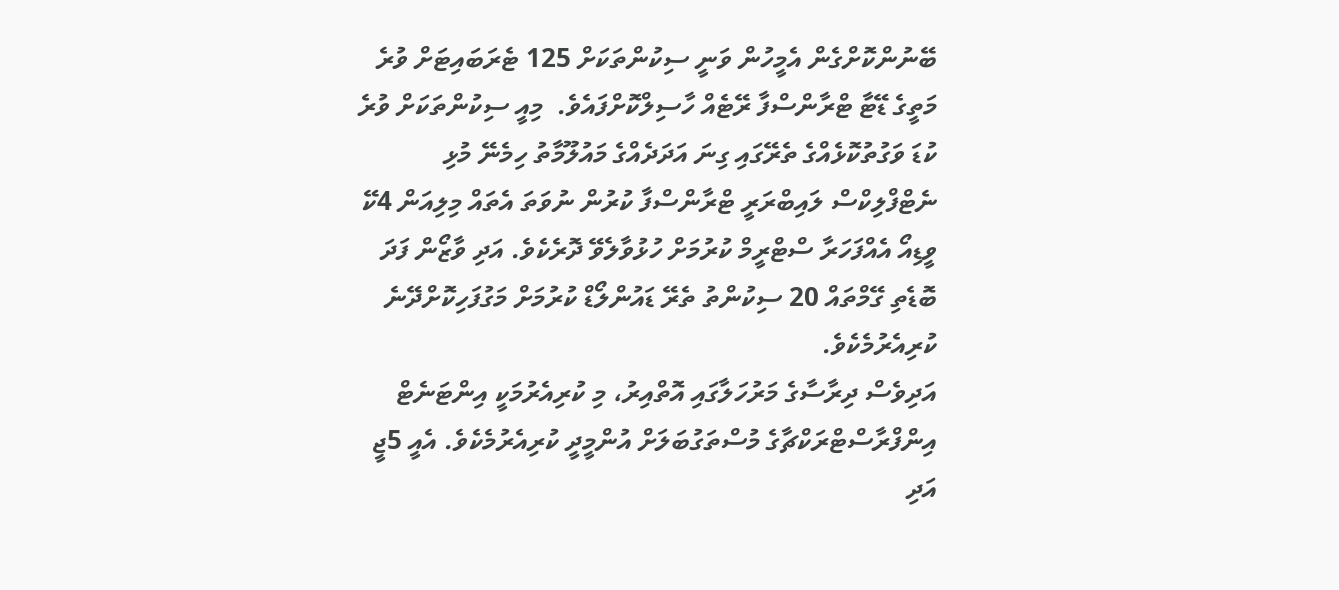ބޭނުންކޮށްގެން އެމީހުން ވަނީ ސިކުންތަކަށް 125 ޓެރަބައިޓަށް ވުރެ މަތީގެ ޑޭޓާ ޓްރާންސްފާ ރޭޓެއް ހާސިލްކޮށްފައެވެ.  މިއީ ސިކުންތަކަށް ވުރެ ކުޑަ ވަގުތުކޮޅެއްގެ ތެރޭގައި ގިނަ އަދަދެއްގެ މައުލޫމާތު ހިމެނޭ މުޅި ނެޓްފްލިކްސް ލައިބްރަރީ ޓްރާންސްފާ ކުރުން ނުވަތަ އެތައް މިލިއަން 4ކޭ ވީޑިއޯ އެއްފަހަރާ ސްޓްރީމް ކުރުމަށް ހުޅުވާލެވޭ ދޮރެކެވެ. އަދި ވާޒޯން ފަދަ ބޮޑެތި ގޭމްތައް 20 ސިކުންތު ތެރޭ ޑައުންލޯޑް ކުރުމަށް މަގުފަހިކޮށްދޭނެ ކުރިއެރުމެކެވެ.
އަދިވެސް ދިރާސާގެ މަރުހަލާގައި އޮތްއިރު، މި ކުރިއެރުމަކީ އިންޓަނެޓް އިންފްރާސްޓްރަކްޗާގެ މުސްތަގުބަލަށް އުންމީދީ ކުރިއެރުމެކެވެ. އެއީ 5ޖީ އަދި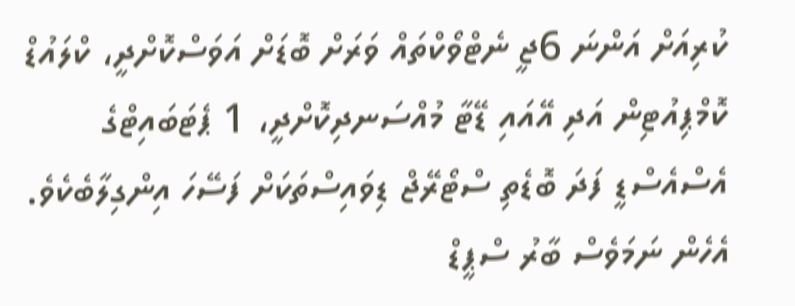ކުރިއަށް އަންނަ 6ޖީ ނެޓްވޯކްތައް ވަރަށް ބޮޑަށް އަވަސްކޮށްދީ، ކްލައުޑް ކޮމްޕިއުޓިން އަދި އޭއައި ޑޭޓާ މުއްސަނދިކޮށްދީ، 1 ޕެޓަބައިޓްގެ އެސްއެސްޑީ ފަދަ ބޮޑެތި ސްޓޯރޭޖް ޑިވައިސްތަކަށް ފަސޭހަ އިންގިލާބެކެވެ.
އެހެން ނަމަވެސް ބާރު ސްޕީޑް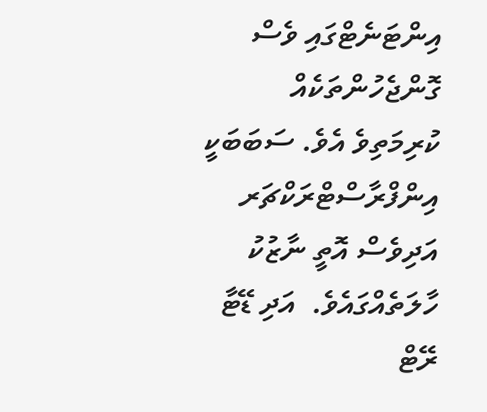އިންޓަނެޓްގައި ވެސް ގޮންޖެހުންތަކެއް ކުރިމަތިވެ އެވެ. ސަބަބަކީ އިންފްރާސްޓްރަކްޗަރ އަދިވެސް އޮތީ ނާޒުކު ހާލަތެއްގައެވެ.  އަދި ޑޭޓާ ރޭޓް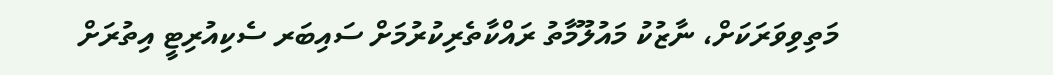މަތިވިވަރަކަށް، ނާޒުކު މައުލޫމާތު ރައްކާތެރިކުރުމަށް ސައިބަރ ސެކިއުރިޓީ އިތުރަށް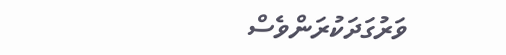ވަރުގަދަކުރަންވެސް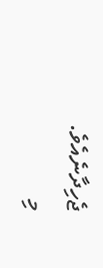ޖެހިދާނެއެވެ.
މި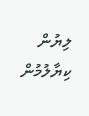ލިޔުން ކިޔާލުމުން